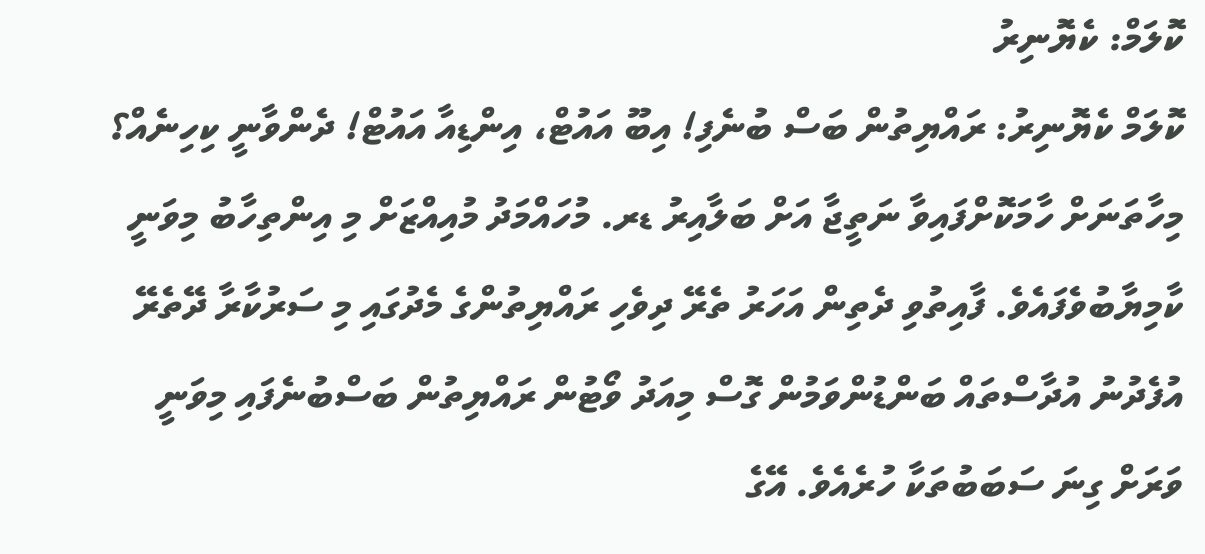ކޮލަމް: ކެޔޮނިރު
ކޮލަމް ކެޔޮނިރު: ރައްޔިތުން ބަސް ބުނެފި! އިބޫ އައުޓް، އިންޑިއާ އައުޓް! ދެންވާނީ ކިހިނެއް؟
މިހާތަނަށް ހާމަކޮށްފައިވާ ނަތީޖާ އަށް ބަލާއިރު ޑރ. މުހައްމަދު މުއިއްޒަށް މި އިންތިހާބު މިވަނީ ކާމިޔާބުވެފައެވެ. ފާއިތުވި ދެތިން އަހަރު ތެރޭ ދިވެހި ރައްޔިތުންގެ މެދުގައި މި ސަރުކާރާ ދޭތެރޭ އުފެދުނު އުދާސްތައް ބަންޑުންވަމުން ގޮސް މިއަދު ވޯޓުން ރައްޔިތުން ބަސްބުނެފައި މިވަނީ ވަރަށް ގިނަ ސަބަބުތަކާ ހުރެއެވެ. އޭގެ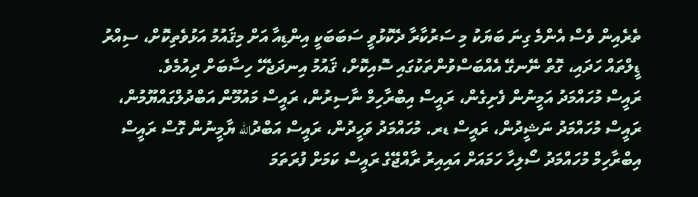ތެރެއިން ވެސް އެންމެ ގިނަ ބަޔަކު މި ސަރުކާރާ ދެކޮޅުވީ ސަބަބަކީ އިންޑިއާ އަށް މިޤައުމު އަޅުވެތިކޮށް، ސިއްރު ޑީލްތައް ހަދައި، ގޮތް ނޭނގޭ އެއްބަސްވުންތަކުގައި ސޮއިކޮށް، ޤައުމު އިނދަޖެހޭ ހިސާބަށް ދިއުމެވެ.
ރައީސް މުހައްމަދު އަމީނުން ފެށިގެން، ރައީސް އިބްރާހިމް ނާސިރުން، ރައީސް މައުމޫން އަބްދުލްގައްޔޫމުން، ރައީސް މުހައްމަދު ނަޝީދުން، ރައީސް ޑރ. މުހައްމަދު ވަހީދުން، ރައީސް އަބްދުالله ޔާމީނުން ގޮސް ރައީސް އިބްރާހިމް މުހައްމަދު ސޯލިހާ ހަމައަށް އައިއިރު ރާއްޖޭގެ ރައީސް ކަމަށް ފުރަތަމަ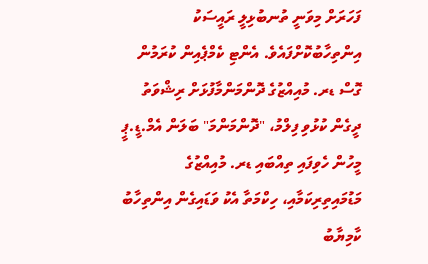ފަހަރަށް މިވަނީ ތުނބުޅިލީ ރައީސަކު އިންތިހާބުކޮށްފައެވެ. އެންޓި ކެމްޕެއިން ކުރަމުން ގޮސް ޑރ. މުއިއްޒުގެ ދޮންމަންމާފުޅަށް ރިޝްވަތު ދީގެން ކުޅުވި ފިލްމު، "ދޮންމަންމަ" ބަލަން އެމް.ޑީ.ޕީ މީހުން ހެވިފައި ތިއްބައި ޑރ. މުއިއްޒުގެ މަޑުމައިތިރިކަމާއި، ހިކްމަތާ އެކު ވަޑައިގެން އިންތިހާބު ކާމިޔާބު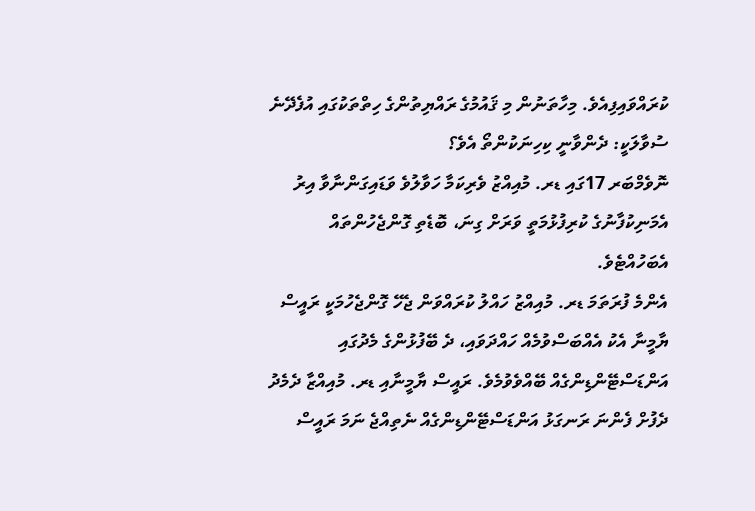ކުރައްވައިފިއެވެ. މިހާތަނުން މި ޤައުމުގެ ރައްޔިތުންގެ ހިތްތަކުގައި އުފެދޭނެ ސުވާލަކީ: ދެންވާނީ ކިހިނަކުންތޯ އެވެ؟
ނޮވެމްބަރ 17ގައި ޑރ. މުއިއްޒު ވެރިކަމާ ހަވާލުވެ ވަޑައިގަންނާވާ އިރު އެމަނިކުފާނުގެ ކުރިފުޅުމަތީ ވަރަށް ގިނަ، ބޮޑެތި ގޮންޖެހުންތައް އެބަހުއްޓެވެ.
އެންމެ ފުރަތަމަ ޑރ. މުއިއްޒު ހައްލު ކުރައްވަން ޖެހޭ ގޮންޖެހުމަކީ ރައީސް ޔާމީނާ އެކު އެއްބަސްވުމެއް ހައްދަވައި، ދެ ބޭފުޅުންގެ މެދުގައި އަންޑަސްޓޭންޑިންގެއް ބޭއްވެވުމެވެ. ރައީސް ޔާމީނާއި ޑރ. މުއިއްޒާ ދެމެދު ދެފުށް ފެންނަ ރަނގަޅު އަންޑަސްޓޭންޑިންގެއް ނެތިއްޖެ ނަމަ ރައީސް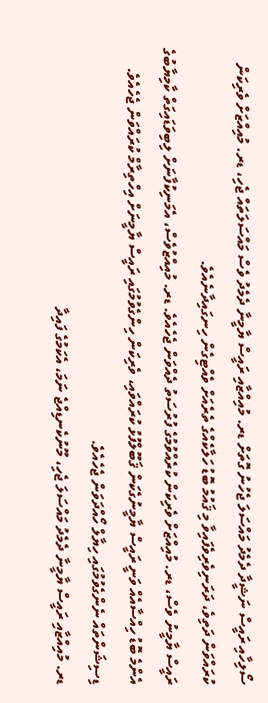ސޯލިހާއި ރައީސް ނަޝީދާ ދެމެދު މައްސަލަ ޖެހުނު ގޮތަށް ޑރ. މުއިއްޒާއި ރައީސް ޔާމީނާ ދެމެދު ވެސް މައްސަލަތައް ޖެހި، ޑރ. މުއިއްޒަށް ވެރިކަން ކުރައްވަން ދަތިވެ، ދަރަނިވެރިވެފައިވާ މި ޤައުމު ބޮޑު ހަލާކެއްގެ ތެރެއަށް ވެއްޓިގެން ހިނގައިދާނެއެވެ.
ރައީސް ޔާމީނު ވެސް، ޑރ. މުއިއްޒަށް ވެރިކަން ކުރެއްވުމުގެ ފުރުސަތު ދެއްވަން ޖެހެއެވެ. ޑރ. މުއިއްޒުވެސް، އެމަނިކުފާނަށް ލިބިވަޑައިގަތް ކާމިޔާބުގެ އެންމެ ބޮޑު ހިއްސާއެއް ވަނީ ރައީސް ޔާމީނުގެކަން ޤަބޫލްފުޅު ކުރައްވައި، ވެރިކަން ހިންގެވުމުގައި ރައީސް ޔާމީނަށް އިހްތިރާމް ކުރައްވަން ޖެހެއެވެ. ޑިސިޝަންތައް ނެންގެވުމުގައި ހިޔާލް ހޯއްދަވަން ޖެހެއެވެ.
ޑރ. މުއިއްޒާއި ރައީސް ޔާމީނާ ދެމެދު މައްސަލަ ޖެހި، މޫނުކެނޑިއްޖެ ނަމަ، އެކަމުގެ ފައިދާ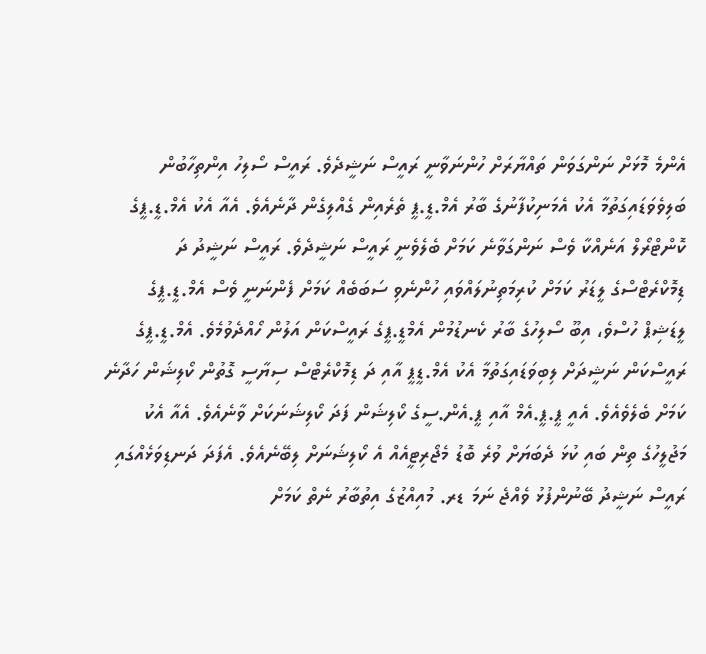އެންމެ މޮޅަށް ނަންގަވަން ތައްޔާރަށް ހުންނަވާނީ ރައީސް ނަޝީދެވެ. ރައީސް ސޯލިހު އިންތިހާބުން ބަލިވެވަޑައިގަތުމާ އެކު އެމަނިކުފާނުގެ ބާރު އެމް.ޑީ.ޕީ ތެރެއިން ގެއްލިގެން ދާނެއެވެ. އެއާ އެކު އެމް.ޑީ.ޕީގެ ކޮންޓްރޯލް އަނެއްކާ ވެސް ނަންގަވާނެ ކަމަށް ބެލެވެނީ ރައީސް ނަޝީދެވެ. ރައީސް ނަޝީދު ދަ ޑިމޮކްރެޓްސްގެ ލީޑަރު ކަމަށް ކުރިމަތިނުލައްވައި ހުންނެވި ސަބަބެއް ކަމަށް ފެންނަނީ ވެސް އެމް.ޑީ.ޕީގެ ލީޑަޝިޕް ހުސްވެ، އިބޫ ސޯލިހުގެ ބާރު ކެނޑުމުން އެމްޑީ.ޕީގެ ރައީސްކަން އަލުން ހޯއްދެވުމެވެ. އެމް.ޑީ.ޕީގެ ރައީސްކަން ނަޝީދަށް ލިބިވަޑައިގަތުމާ އެކު އެމް.ޑީޕީ އާއި ދަ ޑިމޮކްރެޓްސް ސިޔާސީ ގޮތުން ކޯލިޝަން ހަދާނެ ކަމަށް ބެލެވެއެވެ. އެއީ ޕީ.ޕީ.އެމް އާއި ޕީ.އެން.ސީގެ ކޯލިޝަން ފަދަ ކޯލިޝަނަކަށް ވާނެއެވެ. އެއާ އެކު މަޖުލީހުގެ ތިން ބައި ކުޅަ ދެބަޔަށް ވުރެ ބޮޑު މެޖޯރިޓީއެއް އެ ކޯލިޝަނަށް ލިބޭނެއެވެ. އެފަދަ ދަނޑިވަޅެއްގައި ރައީސް ނަޝީދު ބޭނުންފުޅު ވެއްޖެ ނަމަ ޑރ. މުއިއްޒުގެ އިތުބާރު ނެތް ކަމަށް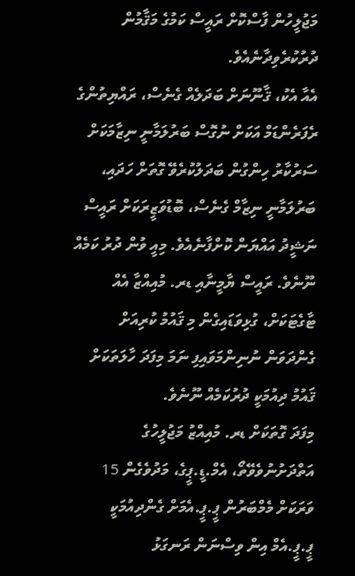މަޖުލީހުން ފާސްކޮށް ރައީސް ކަމުގެ މަޤާމުން ދުރުކުރެވިދާނެއެވެ.
އެއާ އެކު، ޤާނޫނަށް ބަދަލެއް ގެނެސް، ރައްޔިތުންގެ ރެފަރެންޑަމް އަކަށް ނުގޮސް ބަރުލަމާނީ ނިޒާމަކަށް ސަރުކާރު ހިންގުން ބަދަލުކުރެވޭ ގޮތަށް ހަދައި، ބަރުލަމާނީ ނިޒާމް ގެނެސް، ބޮޑުވަޒީރަކަށް ރައީސް ނަޝީދު އައްޔަން ކޮށްފާނެއެވެ. މިއީ ވުން ދުރު ކަމެއް ނޫނެވެ. ރައީސް ޔާމީނާއި ޑރ. މުއިއްޒާ އެއް ޓާގެޓަކަށް، ގުޅިވަޑައިގެން މި ޤައުމު ކުރިއަށް ގެންދަވަން ނުނިންމަވައިފި ނަމަ މިފަދަ ހާލަތަކަށް ޤައުމު ދިއުމަކީ ދުރުކަމެއް ނޫނެވެ.
މިފަދަ ގޮތަކަށް ޑރ. މުއިއްޒު މަޖުލީހުގެ އަތްދަށުނުވެވޭތޯ، އެމް.ޑީ.ޕީގެ، މަދުވެގެން 15 ވަރަކަށް މެމްބަރުން ޕީ.ޕީ.އެމަށް ގެންދިއުމަކީ ޕީ.ޕީ.އެމް އިން ވިސްނަން ރަނގަޅު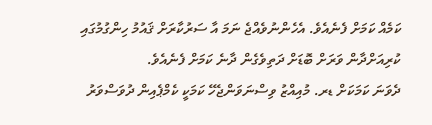ކަމެއް ކަމަށް ފެނެއެވެ. އެހެންނުވެއްޖެ ނަމަ އާ ސަރުކާރަށް ޤައުމު ހިންގުމުގައި ކުރިއަށްދާން ވަރަށް ބޮޑަށް ދަތިވެގެން ދާނެ ކަމަށް ފެނެއެވެ.
ދެވަނަ ކަމަކަށް ޑރ. މުއިއްޒު ވިސްނަވަންޖެހޭ ކަމަކީ ކެމްޕެއިން ދުވަސްވަރު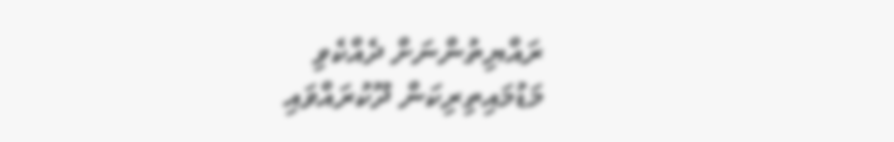ރައްޔިތުންނަށް ދެއްކެވި މަޑުމައިތިރިކަން ދޫކުރައްވައި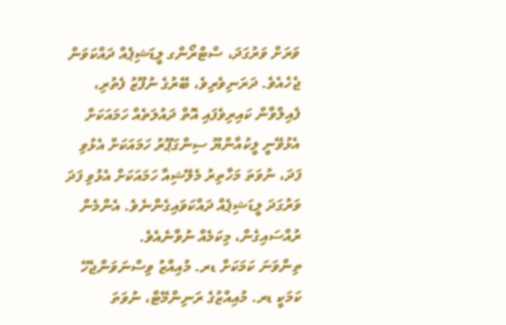ވަރަށް ވަރުގަދަ، ސްޓްރޯންގ ލީޑަޝިޕެއް ދައްކަވަން ޖެހެއެވެ. ދަރަނިވެރިވެ، ބޭރުގެ ނުފޫޒު ފެތުރި، ފެއިލްވާން ކައިރިވެފައި އޮތް ދައުލަތެއް ހަމައަކަށް އެޅުވޭނީ ލީކުއާންޔޫ ސިންގަޕޫރު ހަމައަކަށް އެޅުވި ފަދަ، ނުވަތަ މަހާތިރު މެލޭޝިއާ ހަމައަކަށް އެޅުވި ފަދަ ވަރުގަދަ ލީޑަޝިޕެއް ދައްކަވައިގެންނެވެ. އެންމެން ރުއްސައިގެން، މިކަމެއް ނުވާނެއެވެ.
ތިންވަނަ ކަމަކަށް ޑރ. މުއިއްޒު ވިސްނަވަންޖެހޭ ކަމަކީ ޑރ. މުއިއްޒުގެ ރަނިންމޭޓް، ނުވަތަ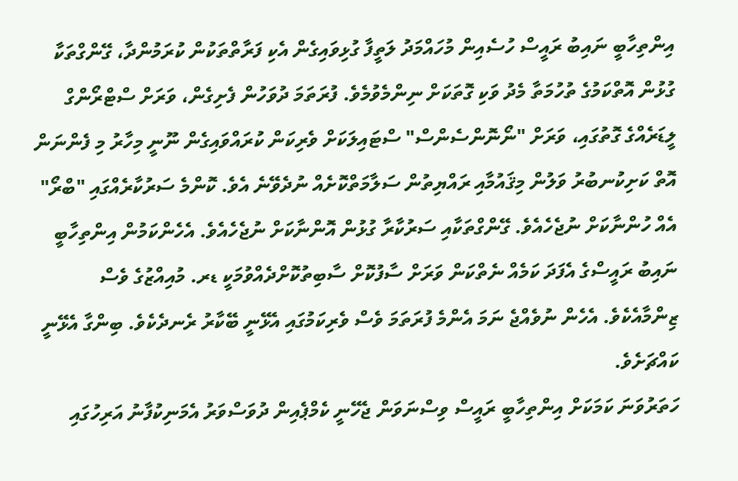އިންތިހާބީ ނައިބު ރައީސް ހުސެއިން މުހައްމަދު ލަތީފާ ގުޅިވައިގެން އެކި ފަރާތްތަކުން ކުރަމުންދާ، ގޭންގްތަކާ ގުޅުން އޮތްކަމުގެ ތުހުމަތާ މެދު ވަކި ގޮތަކަށް ނިންމެވުމެވެ. ފުރަތަމަ ދުވަހުން ފެށިގެން، ވަރަށް ސްޓްރޯންގް ލީޑަރެއްގެ ގޮތުގައި، ވަރަށް "ނޯނޮންސެންސް" ސްޓައިލަކަށް ވެރިކަން ކުރައްވައިގެން ނޫނީ މިހާރު މި ފެންނަން އޮތް ކަށިކުނބުރު ވަލުން މިޤައުމާއި ރައްޔިތުން ސަލާމަތްކޮށެއް ނުދެވޭނެ އެވެ. ކޮންމެ ސަރުކާރެއްގައި "ބްރޯ" އެއް ހުންނާކަށް ނުޖެހެއެވެ. ގޭންގްތަކާއި ސަރުކާރާ ގުޅުން އޮންނާކަށް ނުޖެހެއެވެ. އެހެންކަމުން އިންތިހާބީ ނައިބު ރައީސްގެ އެފަދަ ކަމެއް ނެތްކަން ވަރަށް ސާފުކޮށް ސާބިތުކޮށްދެއްވުމަކީ ޑރ. މުއިއްޒުގެ ވެސް ޒިންމާއެކެވެ. އެހެން ނުވެއްޖެ ނަމަ އެންމެ ފުރަތަމަ ވެސް ވެރިކަމުގައި އެޅޭނީ ބޭކާރު ރެނދެކެވެ. ބިންގާ އެޅޭނީ ކައްޗަށެވެ.
ހަތަރުވަނަ ކަމަކަށް އިންތިހާބީ ރައީސް ވިސްނަވަން ޖެހޭނީ ކެމްޕެއިން ދުވަސްވަރު އެމަނިކުފާނު އަރިހުގައި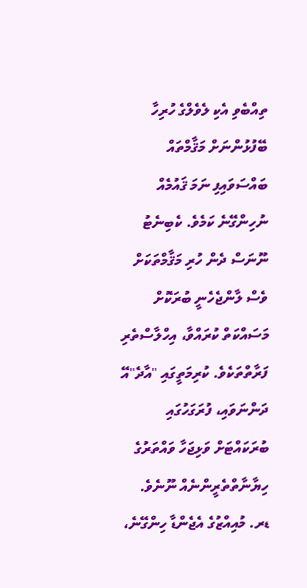ތިއްބެވި އެކި ލެވެލްގެ ހުރިހާ ބޭފުޅުންނަށް މަޤާމްތައް ބައްސަވައިފި ނަމަ ޤައުމެއް ނުހިންގޭނެ ކަމެވެ. ކެބިނެޓު ނޫނަސް ދެން ހުރި މަޤާމްތަކަށް ވެސް ލާންޖެހެނީ ބުރަކޮށް މަސައްކަތް ކުރައްވާ، އިހްލާސްތެރި ފަރާތްތަކެވެ. ކުރިމަތީގައި "އާދެ"އޭ ދަންނަވައި، ފުރަގަހުގައި ބުރަކައްޓަށް ވަޅިޖަހާ ވައްތަރުގެ ހިޔާނާތްތެރީންނެއް ނޫނެވެ. ޑރ. މުއިއްޒުގެ އެޖެންޑާ ހިންގޭނެ،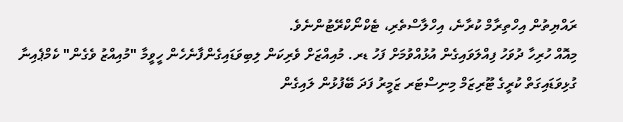ރައްޔިތުން އިހްތިރާމް ކުރާނެ، އިހްލާސްތެރި، ޓެކްނޯކްރޭޓުންނެވެ.
މިއޮއް ހުރިހާ ދުވަހު ފިއްލަވައިގެން އުޅުއްވުމަށް ފަހު ޑރ. މުއިއްޒަށް ވެރިކަން ލިބިވަޑައިގެންފާނެހެން ހީވީމާ "މުއިއްޒު ވެގެން" ކެމްޕެއިނާ ގުޅިވަޑައިގަތް ކުރީގެ ޓޫރިޒަމް މިނިސްޓަރ ޒަމީރު ފަދަ ބޭފުޅުން ލައިގެން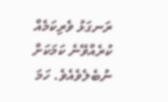ރަނގަޅު ވެރިކަމެއް ކުރެއްވޭނެ ކަމަކަށް ނުބެލެވެއެވެ. ހަމަ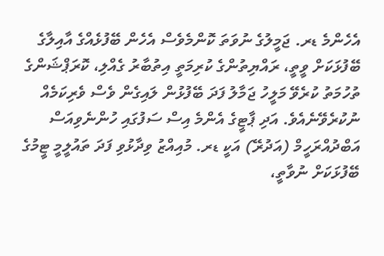އެހެންމެ ޑރ. ޖަމީލުގެ ނުވަތަ ކޮންމެވެސް އެހެން ބޭފުޅެއްގެ އާއިލާގެ ބޭފުޅަކަށް ވީތީ، ރައްޔިތުންގެ ކުރިމަތީ އިތުބާރު ގެއްލި، ކޮރަޕްޝަންގެ ތުހުމަތު ކުރެވޭ މަލީހު ޖަމާލު ފަދަ ބޭފުޅުން ލައިގެން ވެސް ވެރިކަމެއް ނުކުރެވޭނެއެވެ. އަދި ޕާޓީގެ އެންމެ އިސް ސަފުގައި ހުންނެވިއަސް އަބްދުއްރަހީމް (އަދުރޭ) އަކީ ޑރ. މުއިއްޒު ވިދާޅުވި ފަދަ ތައުލީމީ ޓީމުގެ ބޭފުޅަކަށް ނުވާތީ،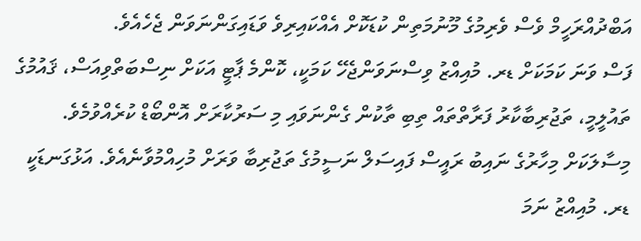އަބްދުއްރަހީމް ވެސް ވެރިމުގެ މޫނުމަތިން ކުޑަކޮށް އެއްކައިރިވެ ވަޑައިގަންނަވަން ޖެހެއެވެ.
ފަސް ވަނަ ކަމަކަށް ޑރ. މުއިއްޒު ވިސްނަވަންޖެހޭ ކަމަކީ، ކޮންމެ ޕާޓީ އަކަށް ނިސްބަތްވިއަސް، ޤައުމުގެ ތައުލީމީ، ތަޖުރިބާކާރު ފަރާތްތައް ތިބި ތާކުން ގެންނަވައި މި ސަރުކާރަށް އޮންބޯޑް ކުރެއްވުމެވެ. މިސާލަކަށް މިހާރުގެ ނައިބު ރައީސް ފައިސަލް ނަސީމުގެ ތަޖުރިބާ ވަރަށް މުހިއްމުވާނެއެވެ. އަޅުގަނޑަކީ ޑރ. މުއިއްޒު ނަމަ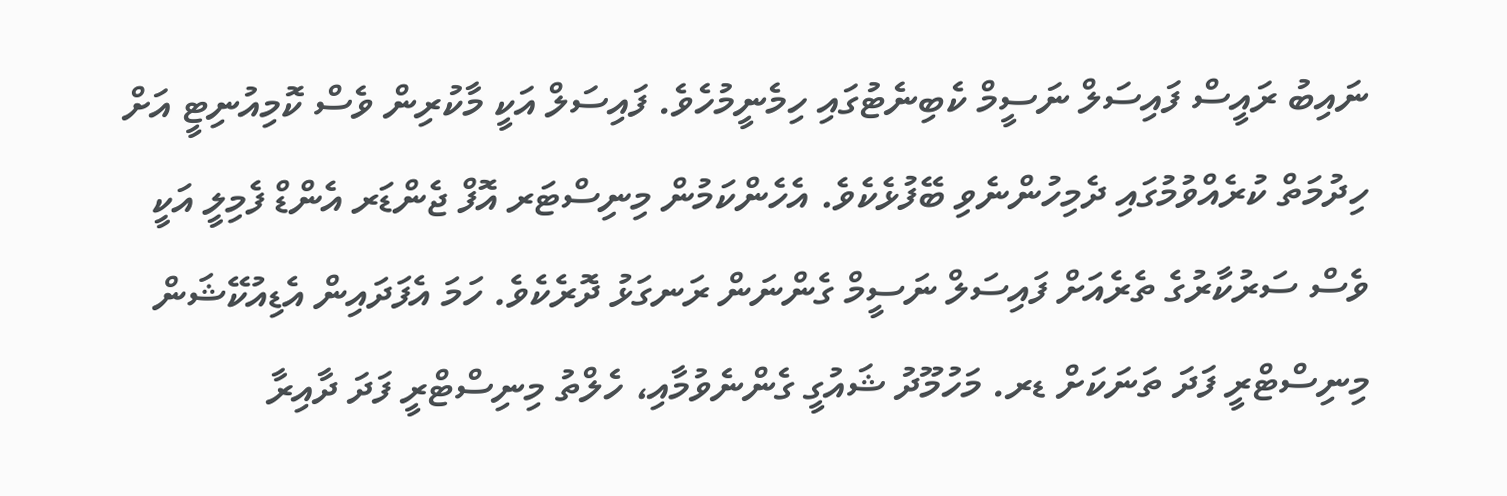ނައިބު ރައީސް ފައިސަލް ނަސީމް ކެބިނެޓުގައި ހިމެނީމުހެވެ. ފައިސަލް އަކީ މާކުރިން ވެސް ކޮމިއުނިޓީ އަށް ހިދުމަތް ކުރެއްވުމުގައި ދެމިހުންނެވި ބޭފުޅެކެވެ. އެހެންކަމުން މިނިސްޓަރ އޮފް ޖެންޑަރ އެންޑް ފެމިލީ އަކީ ވެސް ސަރުކާރުގެ ތެރެއަށް ފައިސަލް ނަސީމް ގެންނަން ރަނގަޅު ދޮރެކެވެ. ހަމަ އެފަދައިން އެޑިއުކޭޝަން މިނިސްޓްރީ ފަދަ ތަނަކަށް ޑރ. މަހުމޫދު ޝައުގީ ގެންނެވުމާއި، ހެލްތު މިނިސްޓްރީ ފަދަ ދާއިރާ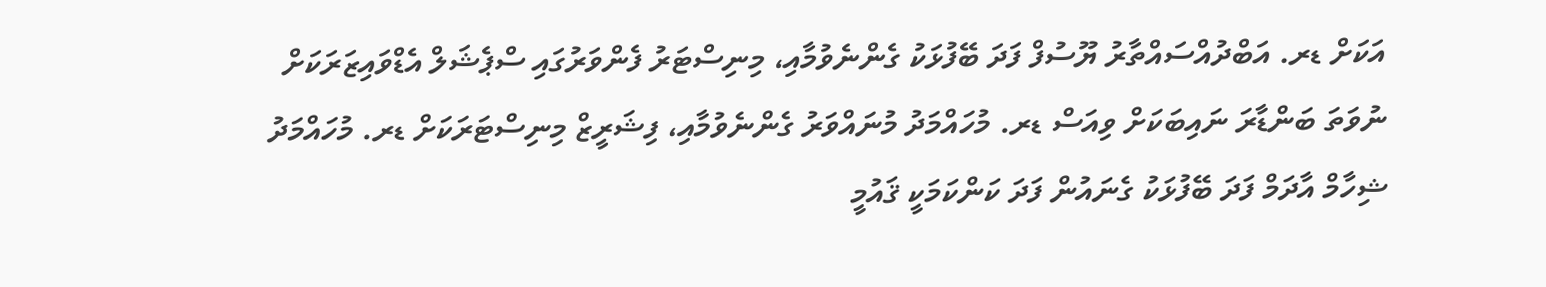އަކަށް ޑރ. އަބްދުއްސައްތާރު ޔޫސުފް ފަދަ ބޭފުޅަކު ގެންނެވުމާއި، މިނިސްޓަރު ފެންވަރުގައި ސްޕެޝަލް އެޑްވައިޒަރަކަށް ނުވަތަ ބަންޑާރަ ނައިބަކަށް ވިއަސް ޑރ. މުހައްމަދު މުނައްވަރު ގެންނެވުމާއި، ފިޝަރީޒް މިނިސްޓަރަކަށް ޑރ. މުހައްމަދު ޝިހާމް އާދަމް ފަދަ ބޭފުޅަކު ގެނައުން ފަދަ ކަންކަމަކީ ޤައުމީ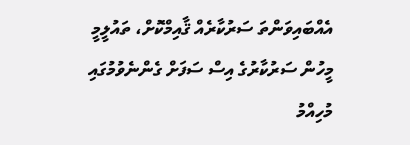އެއްބައިވަންތަ ސަރުކާރެއް ޤާއިމްކޮށް، ތައުލީމީ މީހުން ސަރުކާރުގެ އިސް ސަފަށް ގެންނެވުމުގައި މުހިއްމު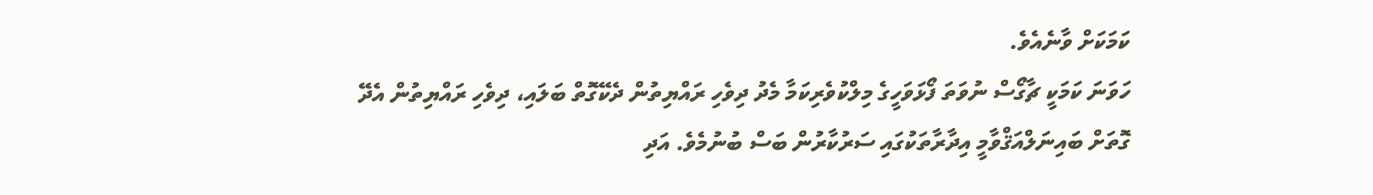ކަމަކަށް ވާނެއެވެ.
ހަވަނަ ކަމަކީ ޗާގޯސް ނުވަތަ ފޯޅަވަހީގެ މިލްކުވެރިކަމާ މެދު ދިވެހި ރައްޔިތުން ދެކޭގޮތް ބަލައި، ދިވެހި ރައްޔިތުން އެދޭ ގޮތަށް ބައިނަލްއަޤްވާމީ އިދާރާތަކުގައި ސަރުކާރުން ބަސް ބުނުމެވެ. އަދި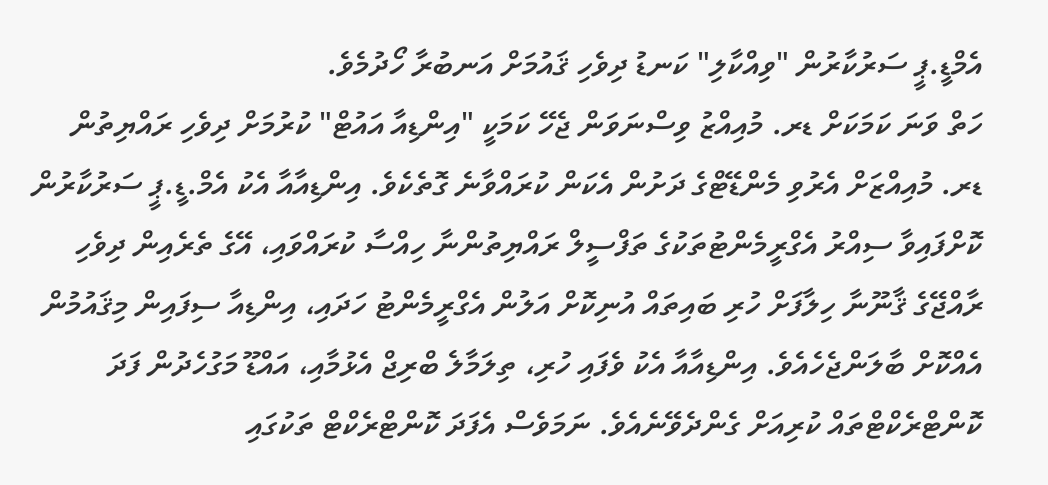އެމްޑީ.ޕީ ސަރުކާރުން "ވިއްކާލި" ކަނޑު ދިވެހި ޤައުމަށް އަނބުރާ ހޯދުމެވެ.
ހަތް ވަނަ ކަމަކަށް ޑރ. މުއިއްޒު ވިސްނަވަން ޖެހޭ ކަމަކީ "އިންޑިއާ އައުޓް" ކުރުމަށް ދިވެހި ރައްޔިތުން ޑރ. މުއިއްޒަށް އެރުވި މެންޑޭޓްގެ ދަށުން އެކަން ކުރައްވާނެ ގޮތެކެވެ. އިންޑިއާއާ އެކު އެމް.ޑީ.ޕީ ސަރުކާރުން ކޮށްފައިވާ ސިއްރު އެގްރީމެންޓުތަކުގެ ތަފްސީލް ރައްޔިތުންނާ ހިއްސާ ކުރައްވައި، އޭގެ ތެރެއިން ދިވެހި ރާއްޖޭގެ ޤާނޫނާ ހިލާފަށް ހުރި ބައިތައް އުނިކޮށް އަލުން އެގްރީމެންޓު ހަދައި، އިންޑިއާ ސިފައިން މިޤައުމުން އެއްކޮށް ބާލަންޖެހެއެވެ. އިންޑިއާއާ އެކު ވެފައި ހުރި، ތިލަމާލެ ބްރިޖް އެޅުމާއި، އައްޑޫ މަގުހެދުން ފަދަ ކޮންޓްރެކްޓްތައް ކުރިއަށް ގެންދެވޭނެއެވެ. ނަމަވެސް އެފަދަ ކޮންޓްރެކްޓް ތަކުގައި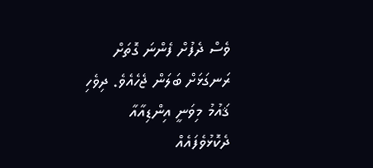ވެސް ދެފުށް ފެންނަ ގޮތަށް ރަނގަޅަށް ބަލަން ޖެހެއެވެ. ދިވެހި ޤައުމު މިވަނީ އިންޑިއާއާ ދެކޮޅުވެފައެއް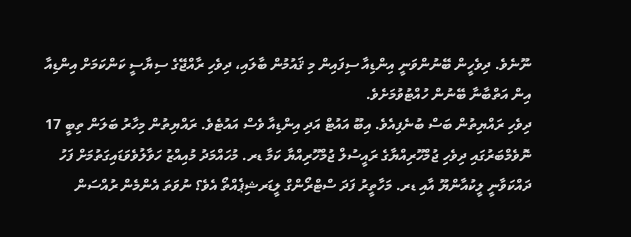ނޫނެވެ. ދިވެހީން ބޭނުންވަނީ އިންޑިއާ ސިފައިން މި ޤައުމުން ބާލައި، ދިވެހި ރާއްޖޭގެ ސިޔާސީ ކަންކަމަށް އިންޑިއާ އިން އަތްބާނާ ބޭނުން ހުއްޓުވުމަށެވެ.
ދިވެހި ރައްޔިތުން ބަސް ބުނެފިއެވެ. އިބޫ އައުޓް އަދި އިންޑިއާ ވެސް އައުޓެވެ. ރައްޔިތުން މިހާރު ބަލަން ތިބީ 17 ނޮވެމްބަރުގައި ދިވެހި ޖުމްހޫރިއްޔާގެ ރައީސުލް ޖުމްހޫރިއްޔާ ކަމާ ޑރ. މުހައްމަދު މުއިއްޒު ހަވާލުވެވަޑައިގަތުމަށް ފަހު ދައްކަވާނީ ލީކުއާންޔޫ އާއި ޑރ. މަހާތީރު ފަދަ ސްޓްރޯންގް ލީޑަރޝިޕެއްތޯ އެވެ؟ ނުވަތަ އެންމެން ރުއްސަން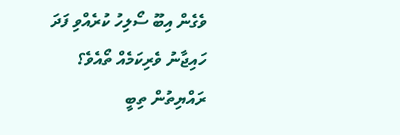ވެގެން އިބޫ ސޯލިހު ކުރެއްވި ފަދަ ހައިޖާނު ވެރިކަމެއް ތޯއެވެ؟ ރައްޔިތުން ތިބީ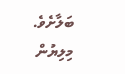ބަލާށެވެ.
މިލިޔުން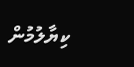ކިޔާލުމުން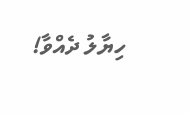ހިޔާލު ދެއްވާ!